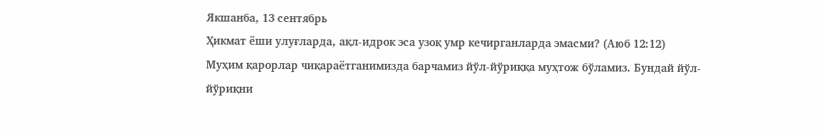Якшанба, 13 сентябрь
Ҳикмат ёши улуғларда, ақл-идрок эса узоқ умр кечирганларда эмасми? (Аюб 12:12)
Муҳим қарорлар чиқараётганимизда барчамиз йўл-йўриққа муҳтож бўламиз. Бундай йўл-йўриқни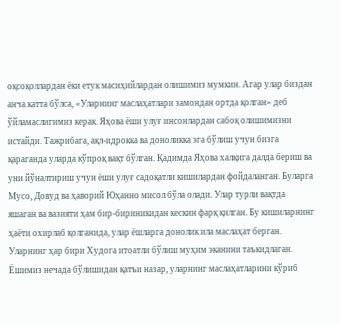оқсоқоллардан ёки етук масиҳийлардан олишимиз мумкин. Агар улар биздан анча катта бўлса, «Уларнинг маслаҳатлари замондан ортда қолган» деб ўйламаслигимиз керак. Яҳова ёши улуғ инсонлардан сабоқ олишимизни истайди. Тажрибага, ақл-идрокка ва доноликка эга бўлиш учун бизга қараганда уларда кўпроқ вақт бўлган. Қадимда Яҳова халқига далда бериш ва уни йўналтириш учун ёши улуғ садоқатли кишилардан фойдаланган. Буларга Мусо, Довуд ва ҳаворий Юҳанно мисол бўла олади. Улар турли вақтда яшаган ва вазияти ҳам бир-бириникидан кескин фарқ қилган. Бу кишиларнинг ҳаёти охирлаб қолганида, улар ёшларга донолик ила маслаҳат берган. Уларнинг ҳар бири Худога итоатли бўлиш муҳим эканини таъкидлаган. Ёшимиз нечада бўлишидан қатъи назар, уларнинг маслаҳатларини кўриб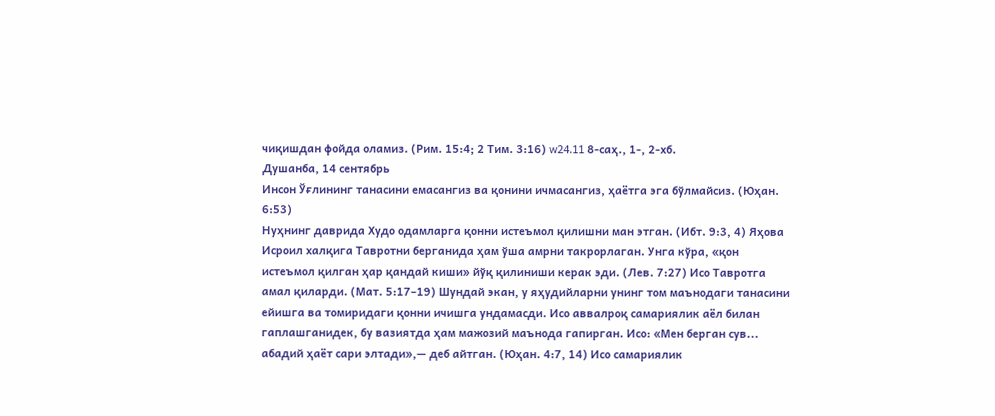чиқишдан фойда оламиз. (Рим. 15:4; 2 Тим. 3:16) w24.11 8-саҳ., 1-, 2-хб.
Душанба, 14 сентябрь
Инсон Ўғлининг танасини емасангиз ва қонини ичмасангиз, ҳаётга эга бўлмайсиз. (Юҳан. 6:53)
Нуҳнинг даврида Худо одамларга қонни истеъмол қилишни ман этган. (Ибт. 9:3, 4) Яҳова Исроил халқига Тавротни берганида ҳам ўша амрни такрорлаган. Унга кўра, «қон истеъмол қилган ҳар қандай киши» йўқ қилиниши керак эди. (Лев. 7:27) Исо Тавротга амал қиларди. (Мат. 5:17–19) Шундай экан, у яҳудийларни унинг том маънодаги танасини ейишга ва томиридаги қонни ичишга ундамасди. Исо аввалроқ самариялик аёл билан гаплашганидек, бу вазиятда ҳам мажозий маънода гапирган. Исо: «Мен берган сув... абадий ҳаёт сари элтади»,— деб айтган. (Юҳан. 4:7, 14) Исо самариялик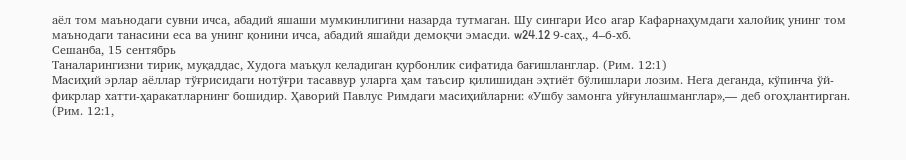аёл том маънодаги сувни ичса, абадий яшаши мумкинлигини назарда тутмаган. Шу сингари Исо агар Кафарнаҳумдаги халойиқ унинг том маънодаги танасини еса ва унинг қонини ичса, абадий яшайди демоқчи эмасди. w24.12 9-саҳ., 4–6-хб.
Сешанба, 15 сентябрь
Таналарингизни тирик, муқаддас, Худога маъқул келадиган қурбонлик сифатида бағишланглар. (Рим. 12:1)
Масиҳий эрлар аёллар тўғрисидаги нотўғри тасаввур уларга ҳам таъсир қилишидан эҳтиёт бўлишлари лозим. Нега деганда, кўпинча ўй-фикрлар хатти-ҳаракатларнинг бошидир. Ҳаворий Павлус Римдаги масиҳийларни: «Ушбу замонга уйғунлашманглар»,— деб огоҳлантирган. (Рим. 12:1,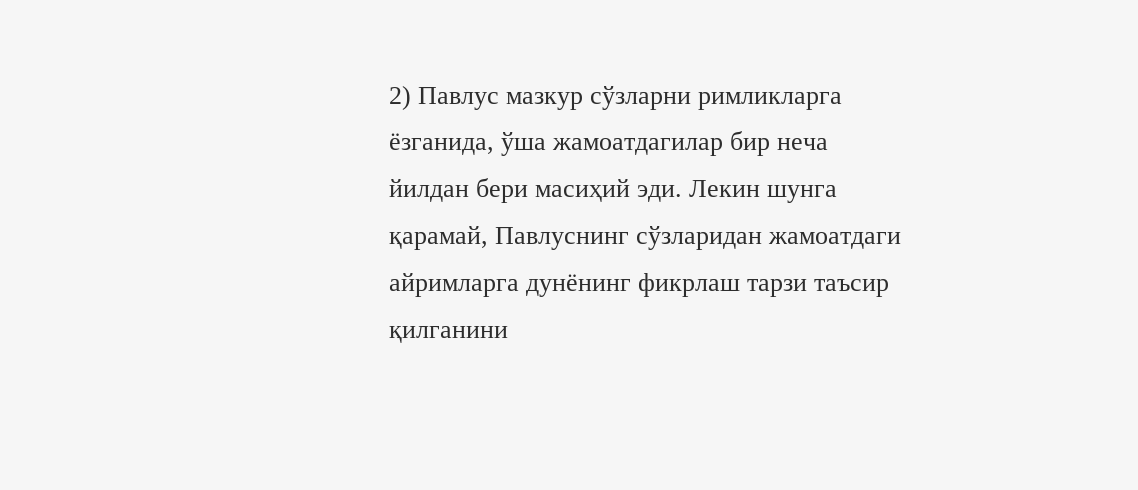2) Павлус мазкур сўзларни римликларга ёзганида, ўша жамоатдагилар бир неча йилдан бери масиҳий эди. Лекин шунга қарамай, Павлуснинг сўзларидан жамоатдаги айримларга дунёнинг фикрлаш тарзи таъсир қилганини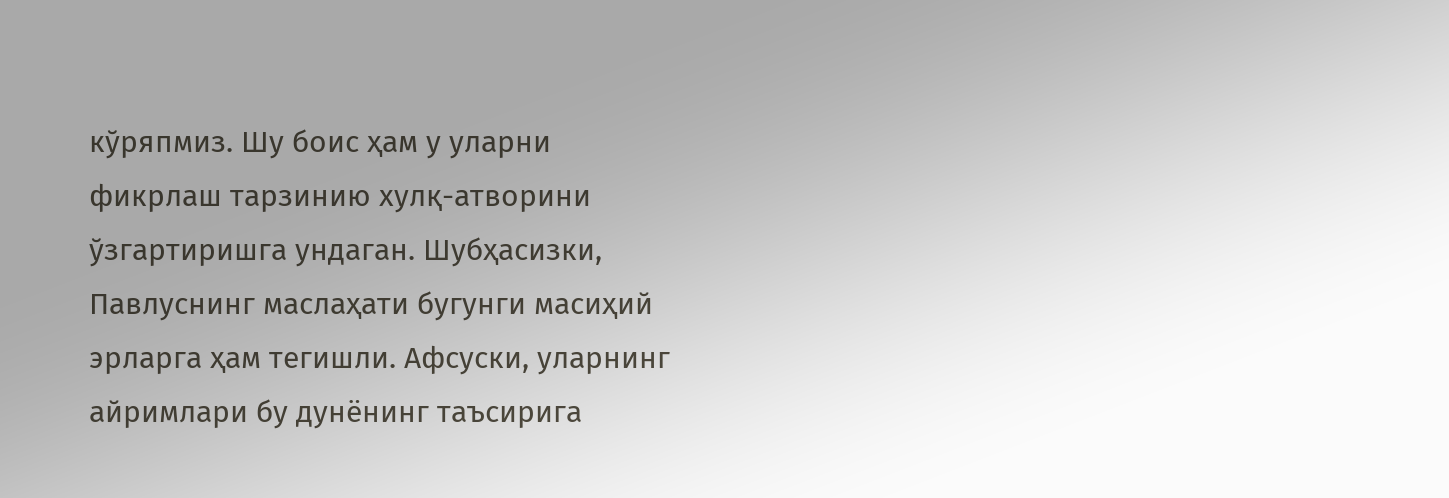кўряпмиз. Шу боис ҳам у уларни фикрлаш тарзинию хулқ-атворини ўзгартиришга ундаган. Шубҳасизки, Павлуснинг маслаҳати бугунги масиҳий эрларга ҳам тегишли. Афсуски, уларнинг айримлари бу дунёнинг таъсирига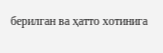берилган ва ҳатто хотинига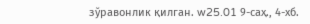зўравонлик қилган. w25.01 9-саҳ., 4-хб.